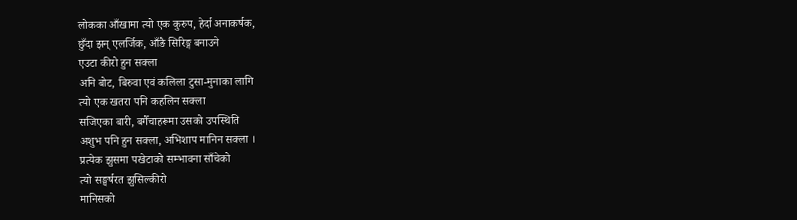लोकका आँखामा त्यो एक कुरुप, हेर्दा अनाकर्षक,
छुँदा झन् एलर्जिक, आँङै सिरिङ्ग बनाउने
एउटा कीरो हुन सक्ला
अनि बोट, बिरुवा एवं कलिला टुसा-मुनाका लागि
त्यो एक खतरा पनि कहलिन सक्ला
सजिएका बारी, बगैँचाहरूमा उसको उपस्थिति
अशुभ पनि हुन सक्ला, अभिशाप मानिन सक्ला ।
प्रत्येक झुसमा पखेटाको सम्भावना साँचेको
त्यो सङ्घर्षरत झुसिल्कीरो
मानिसको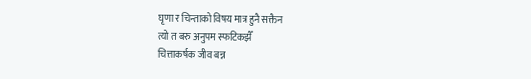घृणा र चिन्ताको विषय मात्र हुनै सक्तैन
त्यो त बरु अनुपम स्फटिकझैँ
चित्ताकर्षक जीव बन्न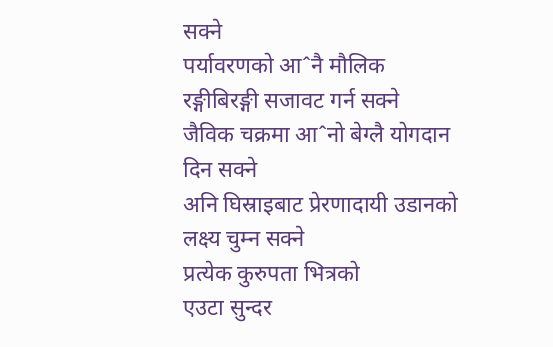सक्ने
पर्यावरणको आˆनै मौलिक रङ्गीबिरङ्गी सजावट गर्न सक्ने
जैविक चक्रमा आˆनो बेग्लै योगदान दिन सक्ने
अनि घिस्राइबाट प्रेरणादायी उडानको लक्ष्य चुम्न सक्ने
प्रत्येक कुरुपता भित्रको
एउटा सुन्दर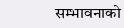सम्भावनाको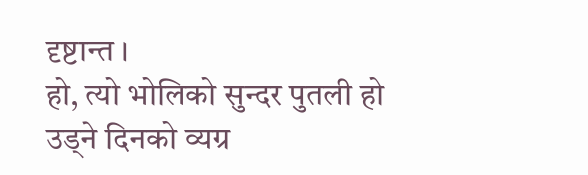दृष्टान्त ।
हो, त्यो भोलिको सुन्दर पुतली हो
उड्ने दिनको व्यग्र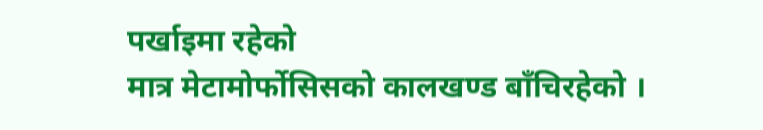पर्खाइमा रहेको
मात्र मेटामोर्फोसिसको कालखण्ड बाँचिरहेको ।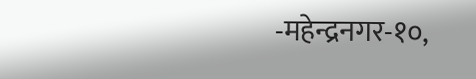-महेन्द्रनगर-१०,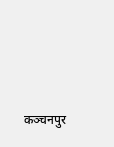कञ्चनपुर